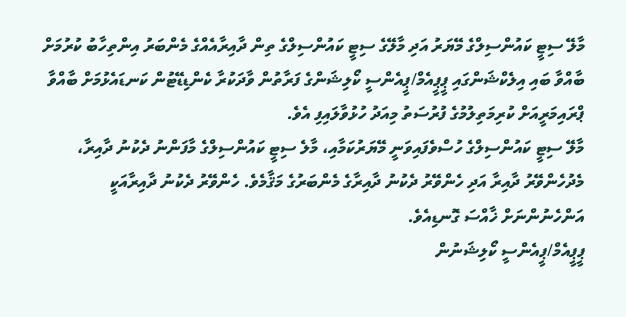މާލޭ ސިޓީ ކައުންސިލްގެ މޭޔަރު އަދި މާލޭގެ ސިޓީ ކައުންސިލްގެ ތިން ދާއިރާއެއްގެ މެންބަރު އިންތިހާބު ކުރުމަށް ބާއްވާ ބައި އިލެކްޝަންގައި ޕީޕީއެމް/ޕީއެންސީ ކޯލިޝަންގެ ފަރާތުން ވާދަކުރާ ކެންޑިޑޭޓުން ކަނޑައެޅުމަށް ބާއްވާ ޕްރައިމަރީއަށް ކުރިމަތިލުމުގެ ފުރުސަތު މިއަދު ހުޅުވާލައިފި އެވެ.
މާލޭ ސިޓީ ކައުންސިލްގެ ހުސްވެފައިވަނީ މޭޔަރުކަމާއި، މާލެ ސިޓީ ކައުންސިލްގެ މާފަންނު ދެކުނު ދާއިރާ، މެދުހެންވޭރު ދާއިރާ އަދި ހެންވޭރު ދެކުނު ދާއިރާގެ މެންބަރުގެ މަޤާމެވެ. ހެންވޭރު ދެކުނު ދާއިރާއަކީ އަންހެނުންނަށް ޚާއްސަ ގޮނޑިއެވެ.
ޕީޕީއެމް/ޕީއެންސީ ކޯލިޝަނުން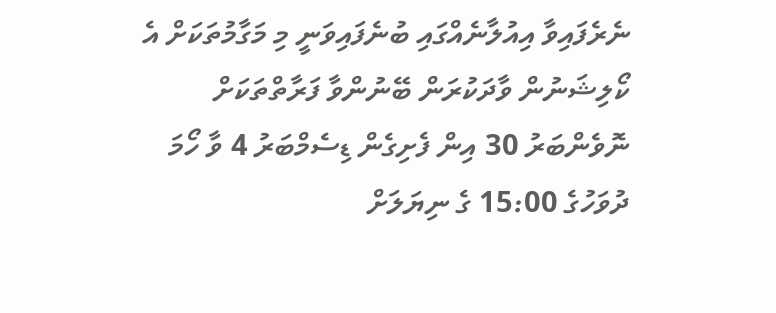ނެރެފައިވާ އިއުލާނެއްގައި ބުނެފައިވަނީ މި މަގާމުތަކަށް އެ ކޯލިޝަނުން ވާދަކުރަން ބޭނުންވާ ފަރާތްތަކަށް ނޮވެންބަރު 30 އިން ފެށިގެން ޑިސެމްބަރު 4 ވާ ހޯމަ ދުވަހުގެ 15:00 ގެ ނިޔަލަށް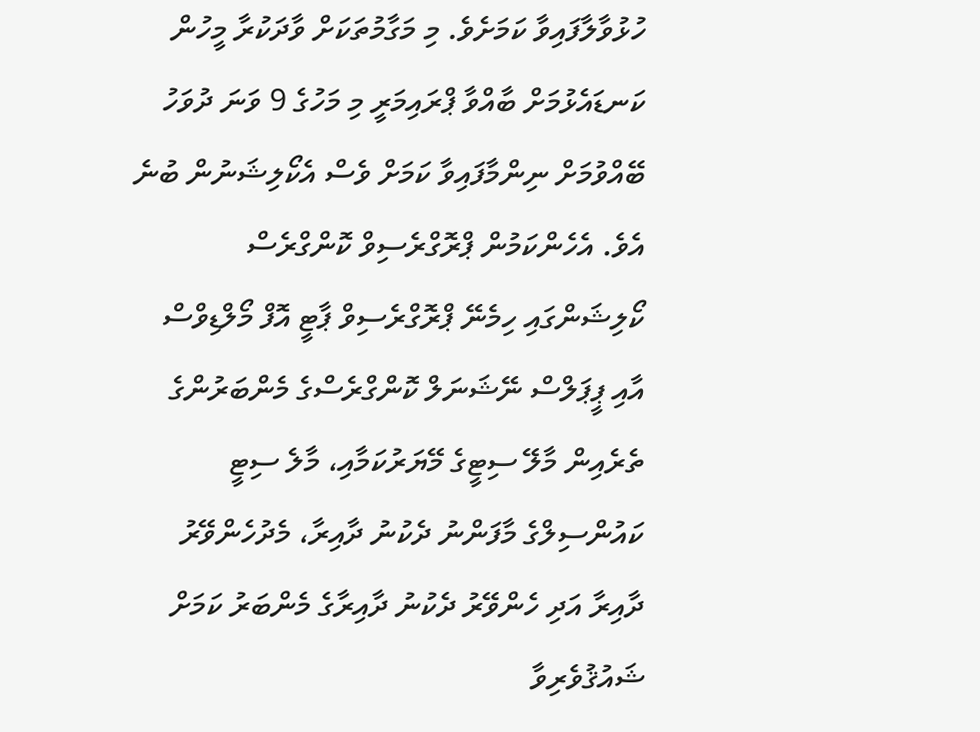ހުޅުވާލާފައިވާ ކަމަށެވެ. މި މަގާމުތަކަށް ވާދަކުރާ މީހުން ކަނޑައެޅުމަށް ބާއްވާ ޕްރައިމަރީ މި މަހުގެ 9 ވަނަ ދުވަހު ބޭއްވުމަށް ނިންމާފައިވާ ކަމަށް ވެސް އެކޯލިޝަނުން ބުނެ އެވެ. އެހެންކަމުން ޕްރޮގްރެސިވް ކޮންގްރެސް ކޯލިޝަންގައި ހިމެނޭ ޕްރޮގްރެސިވް ޕާޓީ އޮފް މޯލްޑިވްސް އާއި ޕީޕަލްސް ނޭޝަނަލް ކޮންގްރެސްގެ މެންބަރުންގެ ތެރެއިން މާލޭ ސިޓީގެ މޭޔަރުކަމާއި، މާލެ ސިޓީ ކައުންސިލްގެ މާފަންނު ދެކުނު ދާއިރާ، މެދުހެންވޭރު ދާއިރާ އަދި ހެންވޭރު ދެކުނު ދާއިރާގެ މެންބަރު ކަމަށް ޝައުޤުވެރިވާ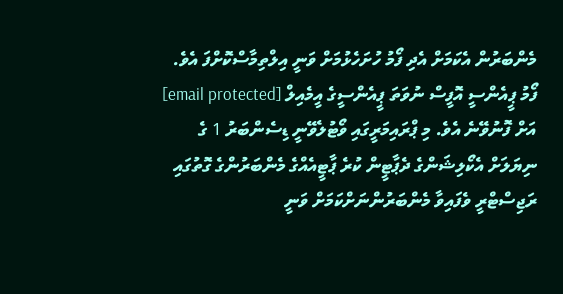މެންބަރުން އެކަމަށް އެދި ފޯމު ހުށަހެޅުމަށް ވަނީ އިލްތިމާސްކޮށްފަ އެވެ.
ފޯމު ޕީއެންސީ އޮފީސް ނުވަތަ ޕީއެންސީގެ އީމެއިލް [email protected] އަށް ފޮނުވޭނެ އެވެ. މި ޕްރައިމަރީގައި ވޯޓުލެވޭނީ ޑިސެންބަރު 1 ގެ ނިޔަލަށް އެކޯލިޝަންގެ ދެޕާޓީން ކުރެ ޕާޓީއެއްގެ މެންބަރުންގެ ގޮތުގައި ރަޖިސްޓްރީ ވެފައިވާ މެންބަރުންނަށްކަމަށް ވަނީ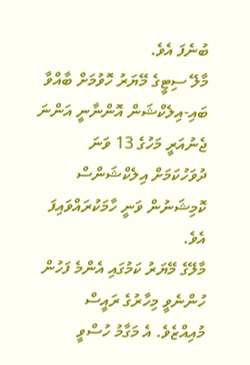ބުނެފަ އެވެ.
މާލޭ ސިޓީގެ މޭޔަރު ހޮވުމަށް ބާއްވާ ބައި-އިލެކްޝަން އޮންނާނީ އަންނަ ޖެނުއަރީ މަހުގެ 13 ވަނަ ދުވަހުކަމަށް އިލެކްޝަންސް ކޮމިޝަނުން ވަނީ ހާމަކުރައްވައިފަ އެވެ.
މާލޭގެ މޭޔަރު ކަމުގައި އެންމެ ފަހުން ހުންނެވީ މިހާރުގެ ރައީސް މުއިއްޒެވެ. އެ މަގާމު ހުސްވީ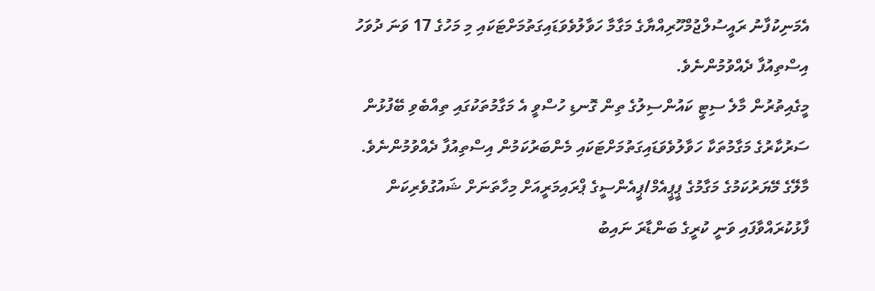އެމަނިކުފާނު ރައީސުލްޖުމްހޫރިއްޔާގެ މަގާމާ ހަވާލުވެވަޑައިގަތުމަށްޓަކައި މި މަހުގެ 17 ވަނަ ދުވަހު އިސްތިއުފާ ދެއްވުމުންނެވެ.
މީގެއިތުރުން މާލެ ސިޓީ ކައުންސިލުގެ ތިން ގޮނޑި ހުސްވީ އެ މަގާމުތަކުގައި ތިއްބެވި ބޭފުޅުން ސަރުކާރުގެ މަގާމުތަކާ ހަވާލުވެވަޑައިގަތުމަށްޓަކައި މެންބަރުކަމުން އިސްތިއުފާ ދެއްވުމުންނެވެ.
މާލޭގެ މޭޔަރުކަމުގެ މަގާމުގެ ޕީޕީއެމް/ޕީއެންސީގެ ޕްރައިމަރީއަށް މިހާތަނަށް ޝައުގުވެރިކަން ފާޅުކުރައްވާފައި ވަނީ ކުރީގެ ބަންޑާރަ ނައިބު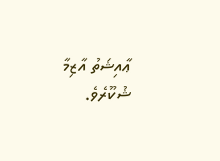ޢާއިޝަތު އާޒިމާ ޝުކޫރެވެ.